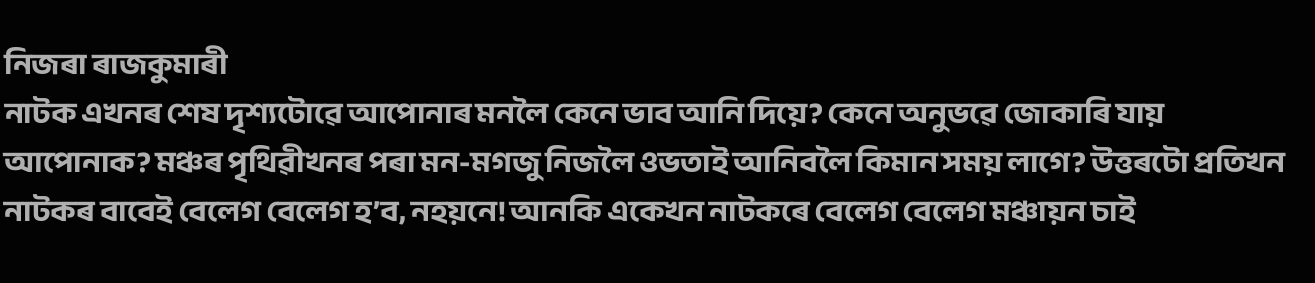নিজৰা ৰাজকুমাৰী
নাটক এখনৰ শেষ দৃশ্যটোৱে আপোনাৰ মনলৈ কেনে ভাব আনি দিয়ে? কেনে অনুভৱে জোকাৰি যায় আপোনাক? মঞ্চৰ পৃথিৱীখনৰ পৰা মন-মগজু নিজলৈ ওভতাই আনিবলৈ কিমান সময় লাগে? উত্তৰটো প্ৰতিখন নাটকৰ বাবেই বেলেগ বেলেগ হ’ব, নহয়নে! আনকি একেখন নাটকৰে বেলেগ বেলেগ মঞ্চায়ন চাই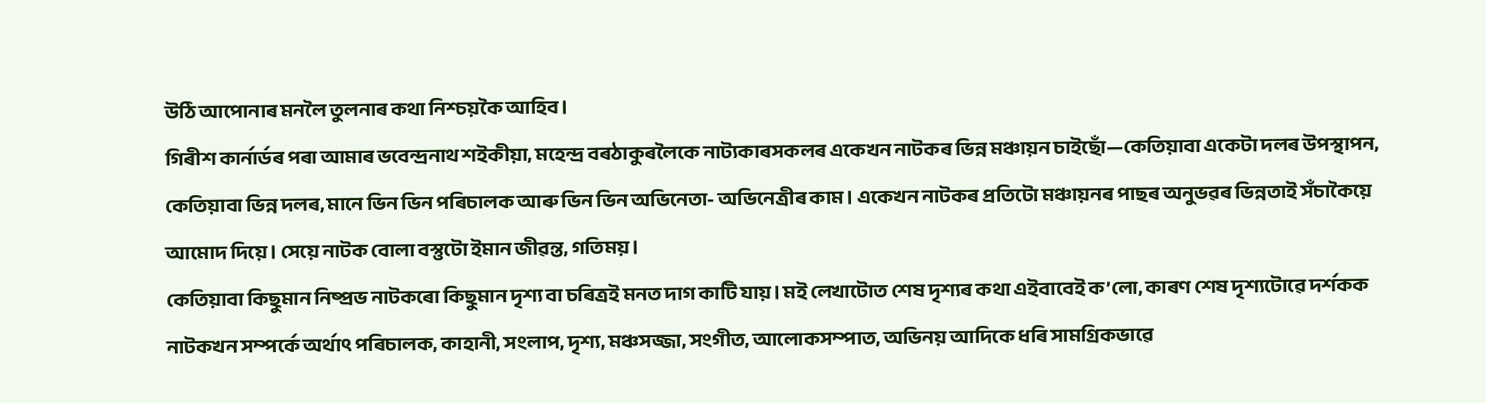উঠি আপোনাৰ মনলৈ তুলনাৰ কথা নিশ্চয়কৈ আহিব।
গিৰীশ কার্নার্ডৰ পৰা আমাৰ ভবেন্দ্ৰনাথ শইকীয়া, মহেন্দ্ৰ বৰঠাকুৰলৈকে নাট্যকাৰসকলৰ একেখন নাটকৰ ভিন্ন মঞ্চায়ন চাইছোঁ—কেতিয়াবা একেটা দলৰ উপস্থাপন, কেতিয়াবা ভিন্ন দলৰ, মানে ভিন ভিন পৰিচালক আৰু ভিন ভিন অভিনেতা- অভিনেত্ৰীৰ কাম। একেখন নাটকৰ প্ৰতিটো মঞ্চায়নৰ পাছৰ অনুভৱৰ ভিন্নতাই সঁচাকৈয়ে আমোদ দিয়ে। সেয়ে নাটক বোলা বস্তুটো ইমান জীৱন্ত, গতিময়।
কেতিয়াবা কিছুমান নিষ্প্রভ নাটকৰো কিছুমান দৃশ্য বা চৰিত্ৰই মনত দাগ কাটি যায়। মই লেখাটোত শেষ দৃশ্যৰ কথা এইবাবেই ক’লো, কাৰণ শেষ দৃশ্যটোৱে দৰ্শকক নাটকখন সম্পর্কে অর্থাৎ পৰিচালক, কাহানী, সংলাপ, দৃশ্য, মঞ্চসজ্জা, সংগীত, আলোকসম্পাত, অভিনয় আদিকে ধৰি সামগ্রিকভাৱে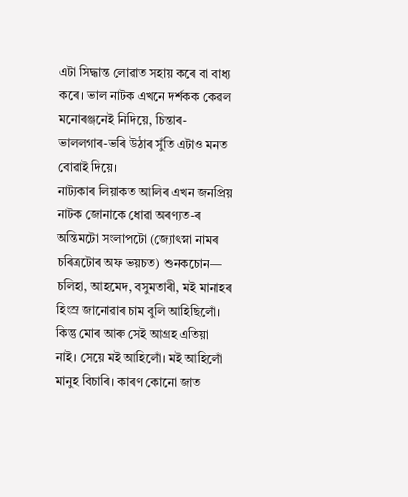এটা সিদ্ধান্ত লোৱাত সহায় কৰে বা বাধ্য কৰে। ভাল নাটক এখনে দর্শকক কেৱল মনোৰঞ্জনেই নিদিয়ে, চিন্তাৰ-ভাললগাৰ-ভৰি উঠাৰ সুঁতি এটাও মনত বোৱাই দিয়ে।
নাট্যকাৰ লিয়াকত আলিৰ এখন জনপ্রিয় নাটক জোনাকে ধোৱা অৰণ্যত-ৰ অন্তিমটো সংলাপটো (জ্যোৎস্না নামৰ চৰিত্ৰটোৰ অফ ভয়চত) শুনকচোন— চলিহা, আহমেদ, বসুমতাৰী, মই মানাহৰ হিংস্ৰ জানোৱাৰ চাম বুলি আহিছিলোঁ। কিন্তু মোৰ আৰু সেই আগ্রহ এতিয়া নাই। সেয়ে মই আহিলোঁ। মই আহিলোঁ মানুহ বিচাৰি। কাৰণ কোনো জাত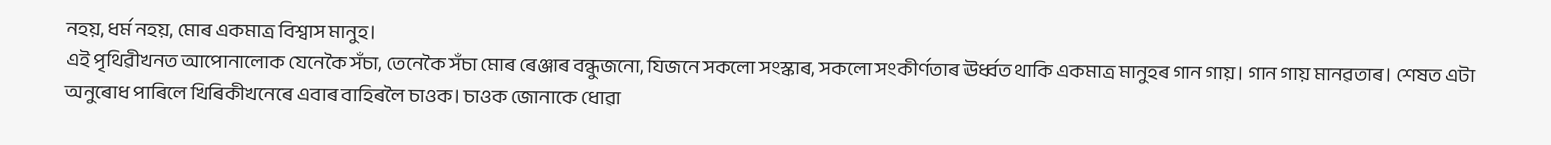নহয়, ধৰ্ম নহয়, মোৰ একমাত্র বিশ্বাস মানুহ।
এই পৃথিৱীখনত আপোনালোক যেনেকৈ সঁচা, তেনেকৈ সঁচা মোৰ ৰেঞ্জাৰ বন্ধুজনো, যিজনে সকলো সংস্কাৰ, সকলো সংকীর্ণতাৰ ঊর্ধ্বত থাকি একমাত্ৰ মানুহৰ গান গায়। গান গায় মানৱতাৰ। শেষত এটা অনুৰোধ পাৰিলে খিৰিকীখনেৰে এবাৰ বাহিৰলৈ চাওক। চাওক জোনাকে ধোৱা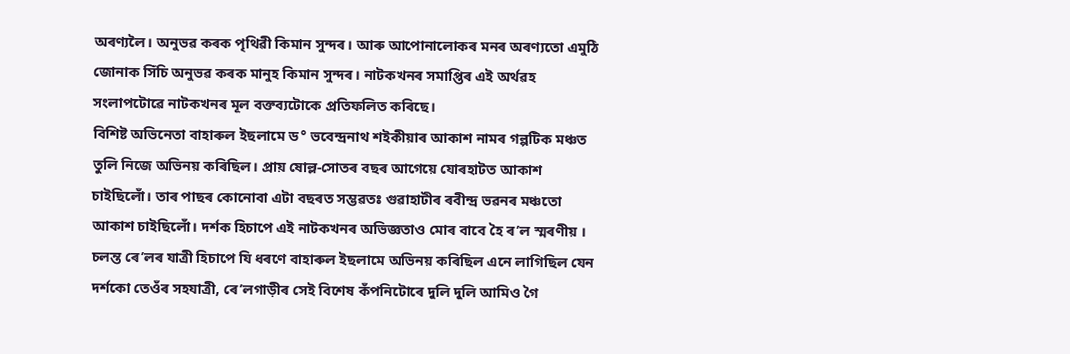অৰণ্যলৈ। অনুভৱ কৰক পৃথিৱী কিমান সুন্দৰ। আৰু আপোনালোকৰ মনৰ অৰণ্যতো এমুঠি জোনাক সিঁচি অনুভৱ কৰক মানুহ কিমান সুন্দৰ। নাটকখনৰ সমাপ্তিৰ এই অৰ্থৱহ সংলাপটোৱে নাটকখনৰ মূল বক্তব্যটোকে প্রতিফলিত কৰিছে।
বিশিষ্ট অভিনেতা বাহাৰুল ইছলামে ড° ভবেন্দ্ৰনাথ শইকীয়াৰ আকাশ নামৰ গল্পটিক মঞ্চত তুলি নিজে অভিনয় কৰিছিল। প্ৰায় ষোল্ল-সোতৰ বছৰ আগেয়ে যোৰহাটত আকাশ চাইছিলোঁ। তাৰ পাছৰ কোনোবা এটা বছৰত সম্ভৱতঃ গুৱাহাটীৰ ৰবীন্দ্ৰ ভৱনৰ মঞ্চতো আকাশ চাইছিলোঁ। দর্শক হিচাপে এই নাটকখনৰ অভিজ্ঞতাও মোৰ বাবে হৈ ৰ’ল স্মৰণীয় ।
চলন্ত ৰে’লৰ যাত্ৰী হিচাপে যি ধৰণে বাহাৰুল ইছলামে অভিনয় কৰিছিল এনে লাগিছিল যেন দর্শকো তেওঁৰ সহযাত্ৰী, ৰে’লগাড়ীৰ সেই বিশেষ কঁপনিটোৰে দুলি দুলি আমিও গৈ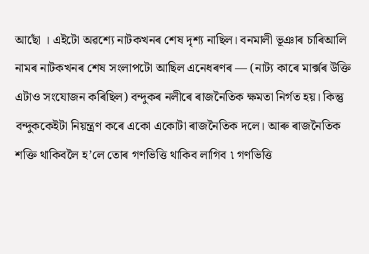আছোঁ । এইটো অৱশ্যে নাটকখনৰ শেষ দৃশ্য নাছিল। বনমালী ভূঞাৰ চাৰিআলি নামৰ নাটকখনৰ শেষ সংলাপটো আছিল এনেধৰণৰ — (নাট্য কাৰে মার্ক্সৰ উক্তি এটাও সংযোজন কৰিছিল) বন্দুকৰ নলীৰে ৰাজনৈতিক ক্ষমতা নিৰ্গত হয়। কিন্তু বন্দুককেইটা নিয়ন্ত্ৰণ কৰে একো একোটা ৰাজনৈতিক দলে। আৰু ৰাজনৈতিক শক্তি থাকিবলৈ হ’লে তোৰ গণভিত্তি থাকিব লাগিব ৷ গণভিত্তি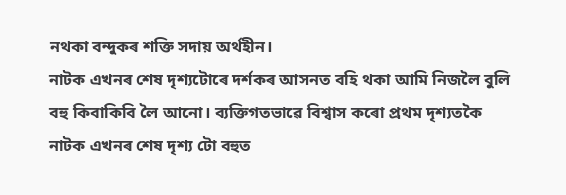নথকা বন্দুকৰ শক্তি সদায় অর্থহীন।
নাটক এখনৰ শেষ দৃশ্যটোৰে দৰ্শকৰ আসনত বহি থকা আমি নিজলৈ বুলি বহু কিবাকিবি লৈ আনো। ব্যক্তিগতভাৱে বিশ্বাস কৰো প্ৰথম দৃশ্যতকৈ নাটক এখনৰ শেষ দৃশ্য টো বহুত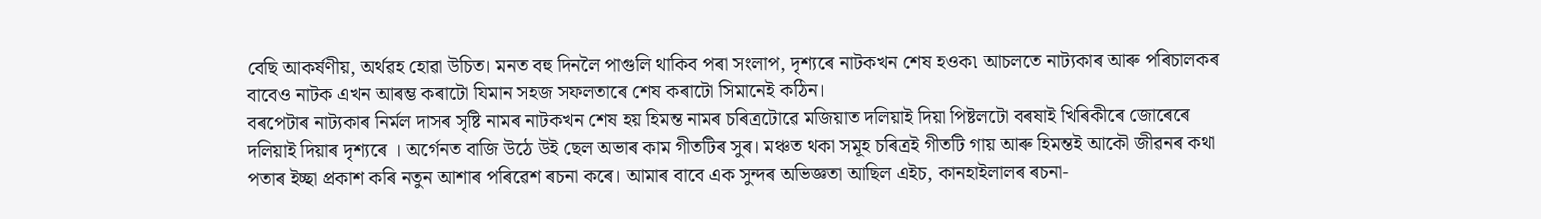বেছি আকর্ষণীয়, অৰ্থৱহ হোৱা উচিত। মনত বহু দিনলৈ পাগুলি থাকিব পৰা সংলাপ, দৃশ্যৰে নাটকখন শেষ হওক৷ আচলতে নাট্যকাৰ আৰু পৰিচালকৰ বাবেও নাটক এখন আৰম্ভ কৰাটো যিমান সহজ সফলতাৰে শেষ কৰাটো সিমানেই কঠিন।
বৰপেটাৰ নাট্যকাৰ নিৰ্মল দাসৰ সৃষ্টি নামৰ নাটকখন শেষ হয় হিমন্ত নামৰ চৰিত্ৰটোৱে মজিয়াত দলিয়াই দিয়া পিষ্টলটো বৰষাই খিৰিকীৰে জোৰেৰে দলিয়াই দিয়াৰ দৃশ্যৰে । অর্গেনত বাজি উঠে উই ছেল অভাৰ কাম গীতটিৰ সুৰ। মঞ্চত থকা সমূহ চৰিত্ৰই গীতটি গায় আৰু হিমন্তই আকৌ জীৱনৰ কথা পতাৰ ইচ্ছা প্রকাশ কৰি নতুন আশাৰ পৰিৱেশ ৰচনা কৰে। আমাৰ বাবে এক সুন্দৰ অভিজ্ঞতা আছিল এইচ, কানহাইলালৰ ৰচনা-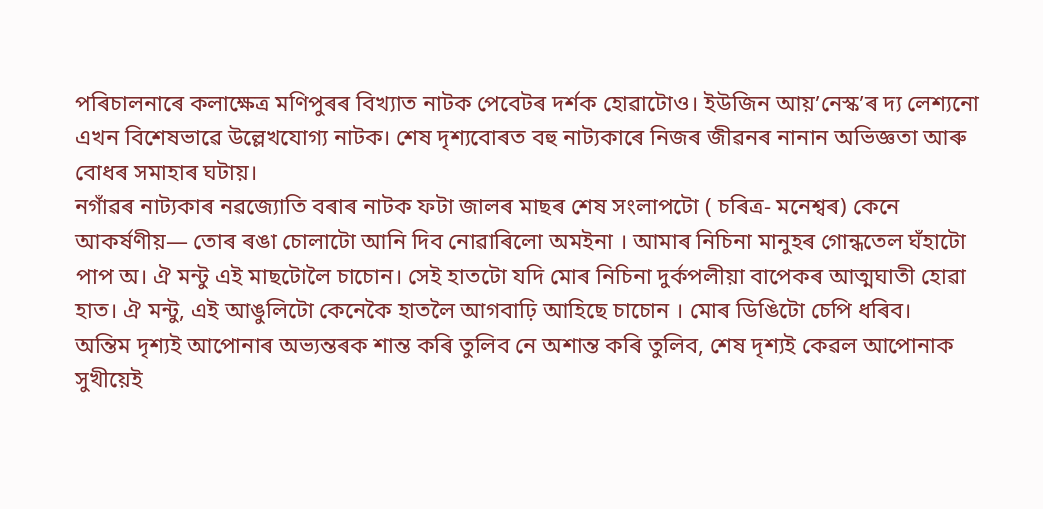পৰিচালনাৰে কলাক্ষেত্ৰ মণিপুৰৰ বিখ্যাত নাটক পেবেটৰ দৰ্শক হোৱাটোও। ইউজিন আয়’নেস্ক’ৰ দ্য লেশ্যনো এখন বিশেষভাৱে উল্লেখযোগ্য নাটক। শেষ দৃশ্যবোৰত বহু নাট্যকাৰে নিজৰ জীৱনৰ নানান অভিজ্ঞতা আৰু বোধৰ সমাহাৰ ঘটায়।
নগাঁৱৰ নাট্যকাৰ নৱজ্যোতি বৰাৰ নাটক ফটা জালৰ মাছৰ শেষ সংলাপটো ( চৰিত্ৰ- মনেশ্বৰ) কেনে আকর্ষণীয়— তোৰ ৰঙা চোলাটো আনি দিব নোৱাৰিলো অমইনা । আমাৰ নিচিনা মানুহৰ গোন্ধতেল ঘঁহাটো পাপ অ। ঐ মন্টু এই মাছটোলৈ চাচোন। সেই হাতটো যদি মোৰ নিচিনা দুৰ্কপলীয়া বাপেকৰ আত্মঘাতী হোৱা হাত। ঐ মন্টু, এই আঙুলিটো কেনেকৈ হাতলৈ আগবাঢ়ি আহিছে চাচোন । মোৰ ডিঙিটো চেপি ধৰিব।
অন্তিম দৃশ্যই আপোনাৰ অভ্যন্তৰক শান্ত কৰি তুলিব নে অশান্ত কৰি তুলিব, শেষ দৃশ্যই কেৱল আপোনাক সুখীয়েই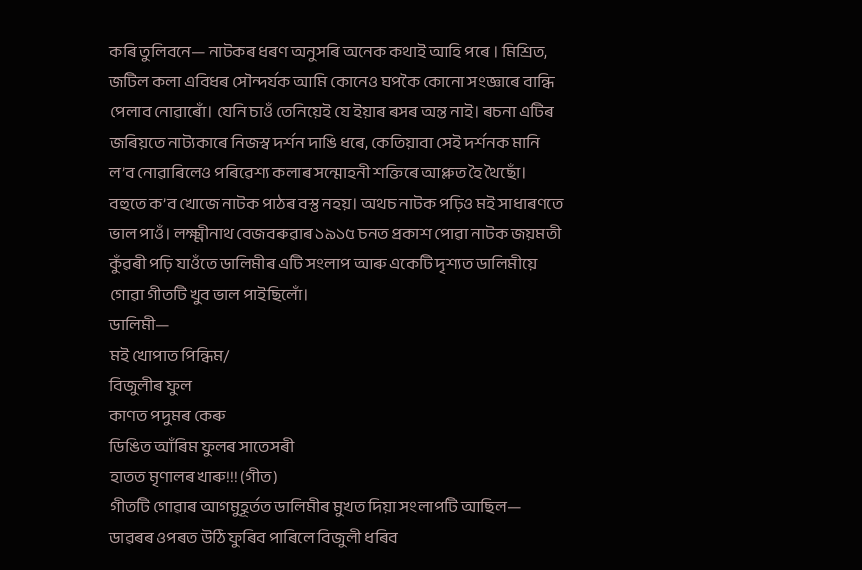কৰি তুলিবনে— নাটকৰ ধৰণ অনুসৰি অনেক কথাই আহি পৰে । মিশ্রিত, জটিল কলা এবিধৰ সৌন্দৰ্যক আমি কোনেও ঘপকৈ কোনো সংজ্ঞাৰে বান্ধি পেলাব নোৱাৰোঁ। যেনি চাওঁ তেনিয়েই যে ইয়াৰ ৰসৰ অন্ত নাই। ৰচনা এটিৰ জৰিয়তে নাট্যকাৰে নিজস্ব দৰ্শন দাঙি ধৰে, কেতিয়াবা সেই দর্শনক মানি ল’ব নোৱাৰিলেও পৰিৱেশ্য কলাৰ সন্মোহনী শক্তিৰে আপ্লুত হৈ থৈছোঁ। বহুতে ক’ব খোজে নাটক পাঠৰ বস্তু নহয়। অথচ নাটক পঢ়িও মই সাধাৰণতে ভাল পাওঁ। লক্ষ্মীনাথ বেজবৰুৱাৰ ১৯১৫ চনত প্ৰকাশ পোৱা নাটক জয়মতী কুঁৱৰী পঢ়ি যাওঁতে ডালিমীৰ এটি সংলাপ আৰু একেটি দৃশ্যত ডালিমীয়ে গোৱা গীতটি খুব ভাল পাইছিলোঁ।
ডালিমী—
মই খোপাত পিন্ধিম/
বিজুলীৰ ফুল
কাণত পদুমৰ কেৰু
ডিঙিত আঁৰিম ফুলৰ সাতেসৰী
হাতত মৃণালৰ খাৰু!!! (গীত)
গীতটি গোৱাৰ আগমুহূৰ্তত ডালিমীৰ মুখত দিয়া সংলাপটি আছিল— ডাৱৰৰ ওপৰত উঠি ফুৰিব পাৰিলে বিজুলী ধৰিব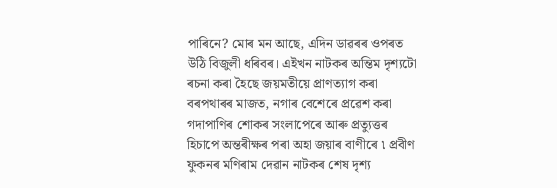পাৰিনে? মোৰ মন আছে, এদিন ডাৱৰৰ ওপৰত উঠি বিজুলী ধৰিবৰ। এইখন নাটকৰ অন্তিম দৃশ্যটো ৰচনা কৰা হৈছে জয়মতীয়ে প্ৰাণত্যাগ কৰা বৰপথাৰৰ মাজত, নগাৰ বেশেৰে প্ৰৱেশ কৰা গদাপাণিৰ শোকৰ সংলাপেৰে আৰু প্ৰত্যুত্তৰ হিচাপে অন্তৰীক্ষৰ পৰা অহা জয়াৰ বাণীৰে ৷ প্ৰবীণ ফুকনৰ মণিৰাম দেৱান নাটকৰ শেষ দৃশ্য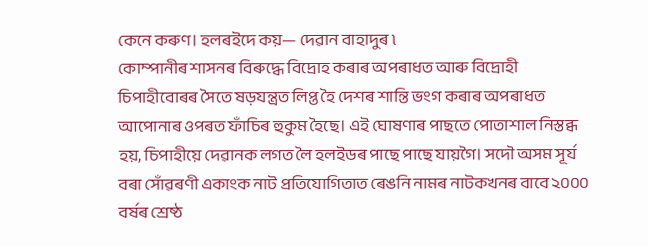কেনে কৰুণ। হলৰইদে কয়— দেৱান বাহাদুৰ ৷
কোম্পানীৰ শাসনৰ বিৰুদ্ধে বিদ্রোহ কৰাৰ অপৰাধত আৰু বিদ্ৰোহী চিপাহীবোৰৰ সৈতে ষড়যন্ত্ৰত লিপ্ত হৈ দেশৰ শান্তি ভংগ কৰাৰ অপৰাধত আপোনাৰ ওপৰত ফাঁচিৰ হুকুম হৈছে। এই ঘোষণাৰ পাছতে পোতাশাল নিস্তব্ধ হয়, চিপাহীয়ে দেৱানক লগত লৈ হলইডৰ পাছে পাছে যায়গৈ। সদৌ অসম সূৰ্য বৰা সোঁৱৰণী একাংক নাট প্ৰতিযোগিতাত ৰেঙনি নামৰ নাটকখনৰ বাবে ২০০০ বৰ্ষৰ শ্রেষ্ঠ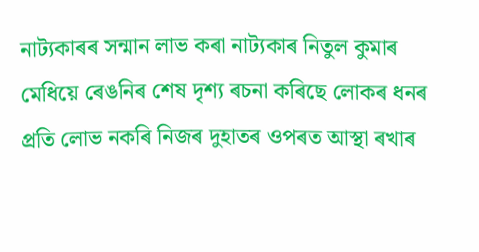নাট্যকাৰৰ সন্মান লাভ কৰা নাট্যকাৰ নিতুল কুমাৰ মেধিয়ে ৰেঙনিৰ শেষ দৃশ্য ৰচনা কৰিছে লোকৰ ধনৰ প্রতি লোভ নকৰি নিজৰ দুহাতৰ ওপৰত আস্থা ৰখাৰ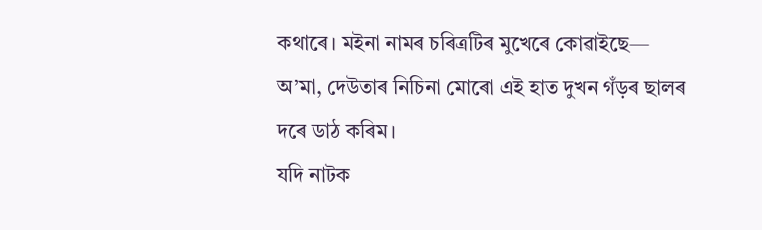কথাৰে। মইনা নামৰ চৰিত্ৰটিৰ মুখেৰে কোৱাইছে— অ’মা, দেউতাৰ নিচিনা মোৰো এই হাত দুখন গঁড়ৰ ছালৰ দৰে ডাঠ কৰিম।
যদি নাটক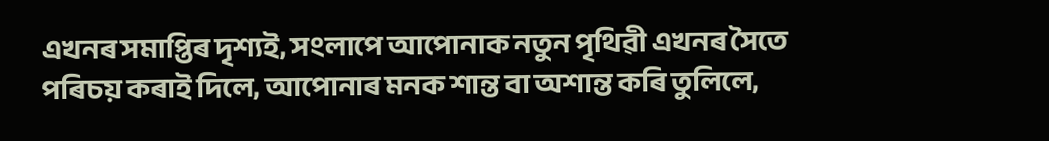এখনৰ সমাপ্তিৰ দৃশ্যই, সংলাপে আপোনাক নতুন পৃথিৱী এখনৰ সৈতে পৰিচয় কৰাই দিলে, আপোনাৰ মনক শান্ত বা অশান্ত কৰি তুলিলে,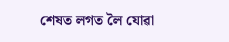শেষত লগত লৈ যোৱা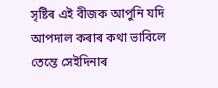সৃষ্টিৰ এই বীজক আপুনি যদি আপদাল কৰাৰ কথা ভাবিলে তেন্তে সেইদিনাৰ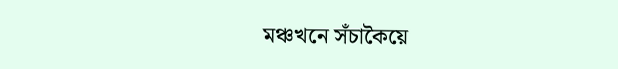মঞ্চখনে সঁচাকৈয়ে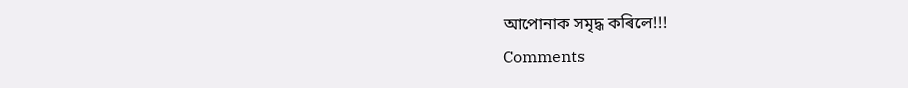আপোনাক সমৃদ্ধ কৰিলে!!!
Comments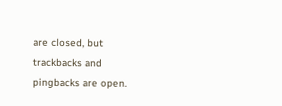are closed, but trackbacks and pingbacks are open.